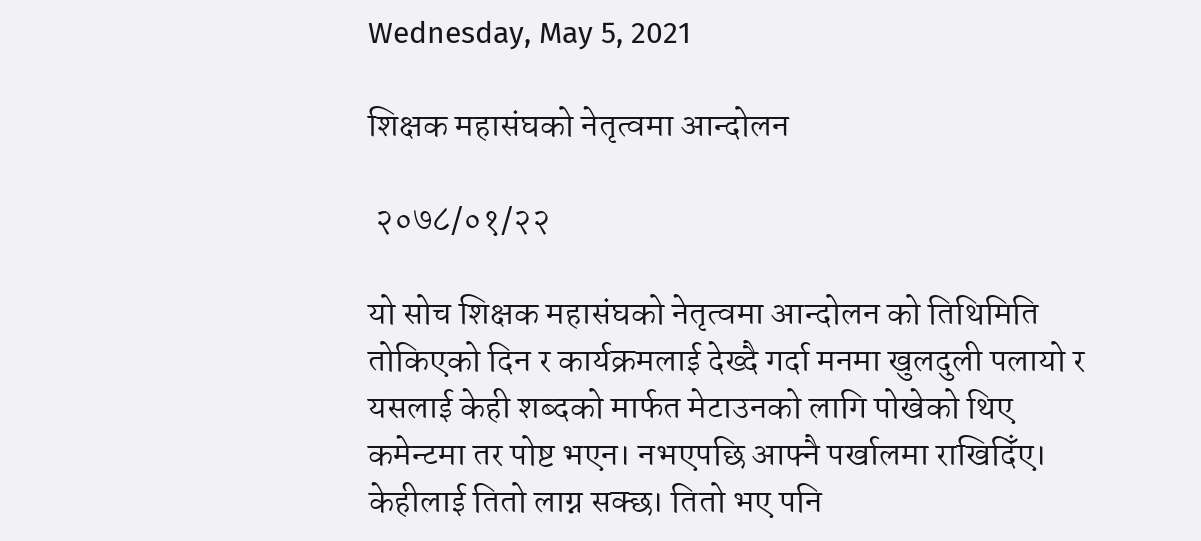Wednesday, May 5, 2021

शिक्षक महासंघको नेतृत्वमा आन्दोलन

 २०७८/०१/२२

यो सोच शिक्षक महासंघको नेतृत्वमा आन्दोलन को तिथिमिति तोकिएको दिन र कार्यक्रमलाई देख्दै गर्दा मनमा खुलदुली पलायो र यसलाई केही शब्दको मार्फत मेटाउनको लागि पोखेको थिए कमेन्टमा तर पोष्ट भएन। नभएपछि आफ्नै पर्खालमा राखिदिँए। केहीलाई तितो लाग्न सक्छ। तितो भए पनि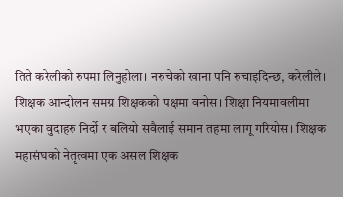तिते करेलीको रुपमा लिनुहोला। नरुचेको खाना पनि रुचाइदिन्छ, करेलीले।
शिक्षक आन्दोलन समग्र शिक्षकको पक्षमा वनोस। शिक्षा नियमावलीमा भएका वुदाहरु निर्दो र बलियो सवैलाई समान तहमा लागू गरियोस। शिक्षक महासंघको नेतृत्वमा एक असल शिक्षक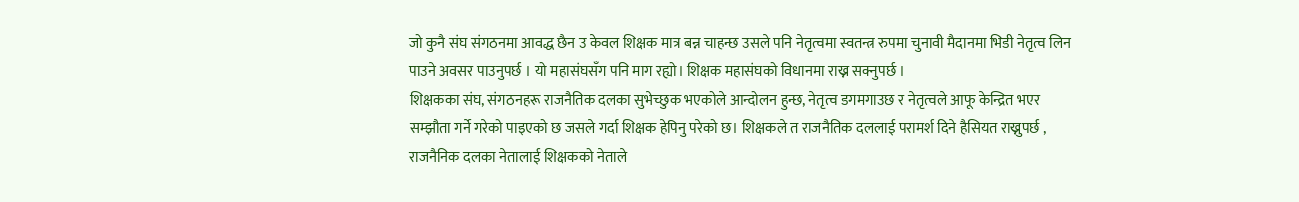जो कुनै संघ संगठनमा आवद्ध छैन उ केवल शिक्षक मात्र बन्न चाहन्छ उसले पनि नेतृत्वमा स्वतन्त्र रुपमा चुनावी मैदानमा भिडी नेतृत्व लिन पाउने अवसर पाउनुपर्छ । यो महासंघसँग पनि माग रह्यो। शिक्षक महासंघको विधानमा राख्न सक्नुपर्छ ।
शिक्षकका संघ, संगठनहरू राजनैतिक दलका सुभेच्छुक भएकोले आन्दोलन हुन्छ, नेतृत्व डगमगाउछ र नेतृत्वले आफू केन्द्रित भएर सम्झौता गर्ने गरेको पाइएको छ जसले गर्दा शिक्षक हेपिनु परेको छ। शिक्षकले त राजनैतिक दललाई परामर्श दिने हैसियत राख्नुपर्छ , राजनैनिक दलका नेतालाई शिक्षकको नेताले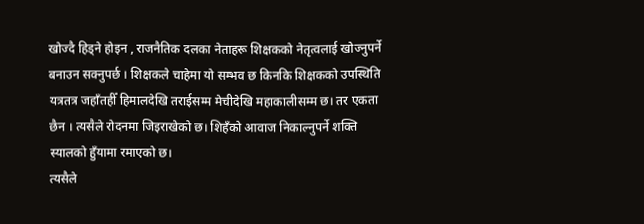खोज्दै हिड्ने होइन , राजनैतिक दलका नेताहरू शिक्षकको नेतृत्वलाई खोज्नुपर्ने बनाउन सक्नुपर्छ । शिक्षकले चाहेमा यो सम्भव छ किनकि शिक्षकको उपस्थिति यत्रतत्र जहाँतहीँ हिमालदेखि तराईसम्म मेचीदेखि महाकालीसम्म छ। तर एकता छैन । त्यसैले रोदनमा जिइराखेको छ। शिहँको आवाज निकाल्नुपर्ने शक्ति स्यालको हुँयामा रमाएको छ।
त्यसैले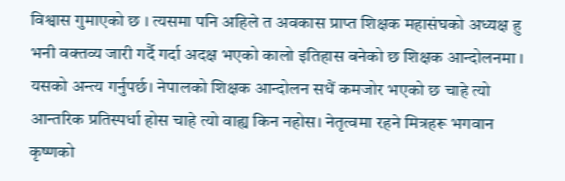विश्वास गुमाएको छ । त्यसमा पनि अहिले त अवकास प्राप्त शिक्षक महासंघको अध्यक्ष हु भनी वक्तव्य जारी गर्दै गर्दा अदक्ष भएको कालो इतिहास बनेको छ शिक्षक आन्दोलनमा । यसको अन्त्य गर्नुपर्छ। नेपालको शिक्षक आन्दोलन सधैं कमजोर भएको छ चाहे त्यो आन्तरिक प्रतिस्पर्धा होस चाहे त्यो वाह्य किन नहोस। नेतृत्वमा रहने मित्रहरू भगवान कृष्णको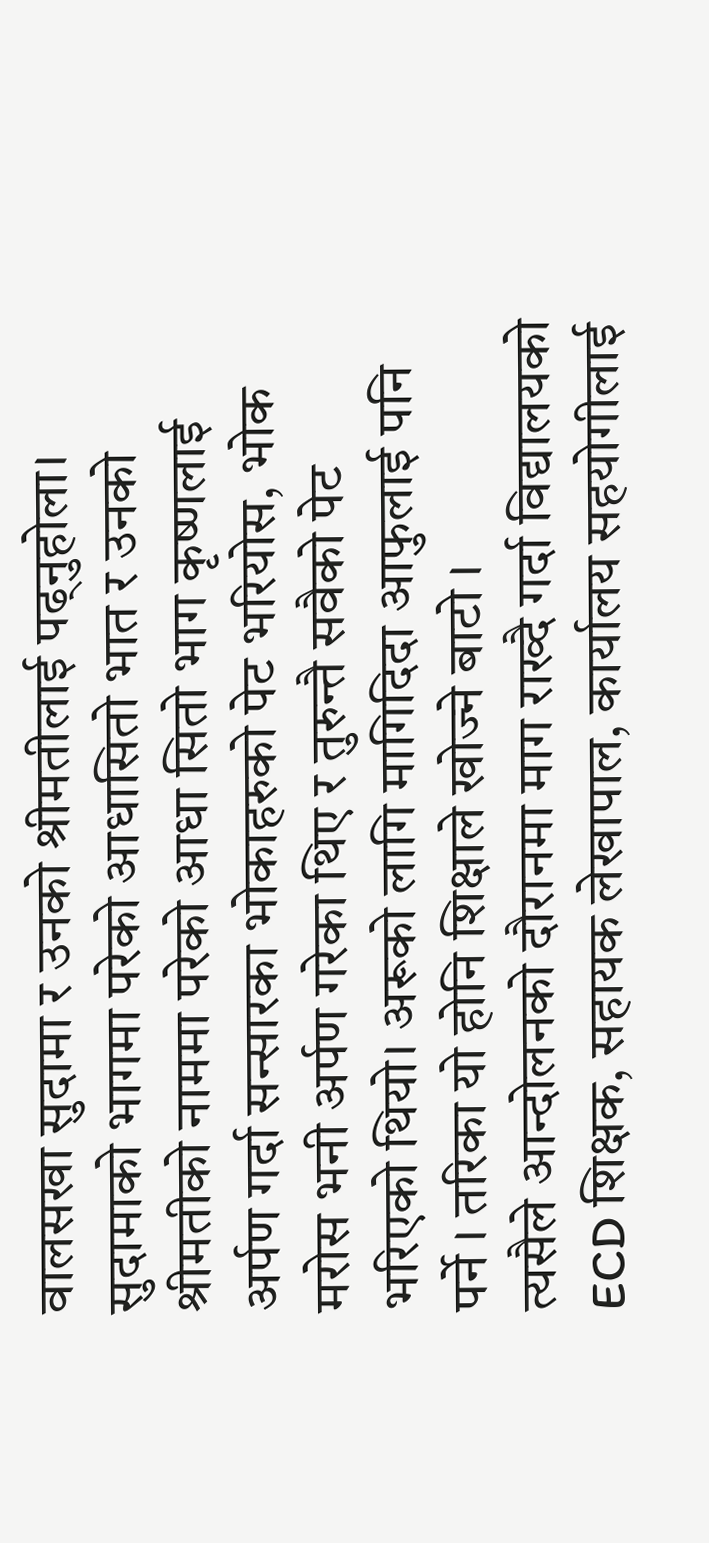वालसखा सुदामा र उनको श्रीमतीलाई पढ्नुहोला। सुदामाको भागमा परेको आधासितो भात र उनको श्रीमतीको नाममा परेको आधा सितो भाग कृष्णलाई अर्पण गर्दा सन्सारका भोकाहरुको पेट भरियोस, भोक मरोस भनी अर्पण गरेका थिए र तुरुन्तै सवैको पेट भरिएको थियो। अरूको लागि मागिदिदा आफुलाई पनि पर्ने । तरिका यो होनि शिक्षाले खोज्ने बाटो ।
त्यसैले आन्दोलनको दौरानमा माग राख्दै गर्दा विद्यालयको ECD शिक्षक, सहायक लेखापाल, कार्यालय सहयोगीलाई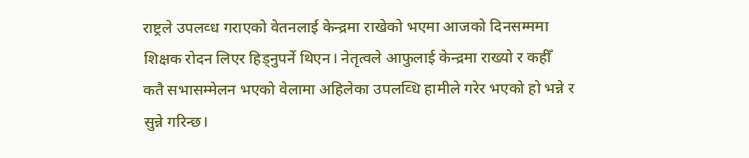राष्ट्रले उपलव्ध गराएको वेतनलाई केन्द्रमा राखेको भएमा आजको दिनसम्ममा शिक्षक रोदन लिएर हिड्नुपर्ने थिएन। नेतृत्वले आफुलाई केन्द्रमा राख्यो र कहीँ कतै सभासम्मेलन भएको वेलामा अहिलेका उपलव्धि हामीले गरेर भएको हो भन्ने र सुन्ने गरिन्छ।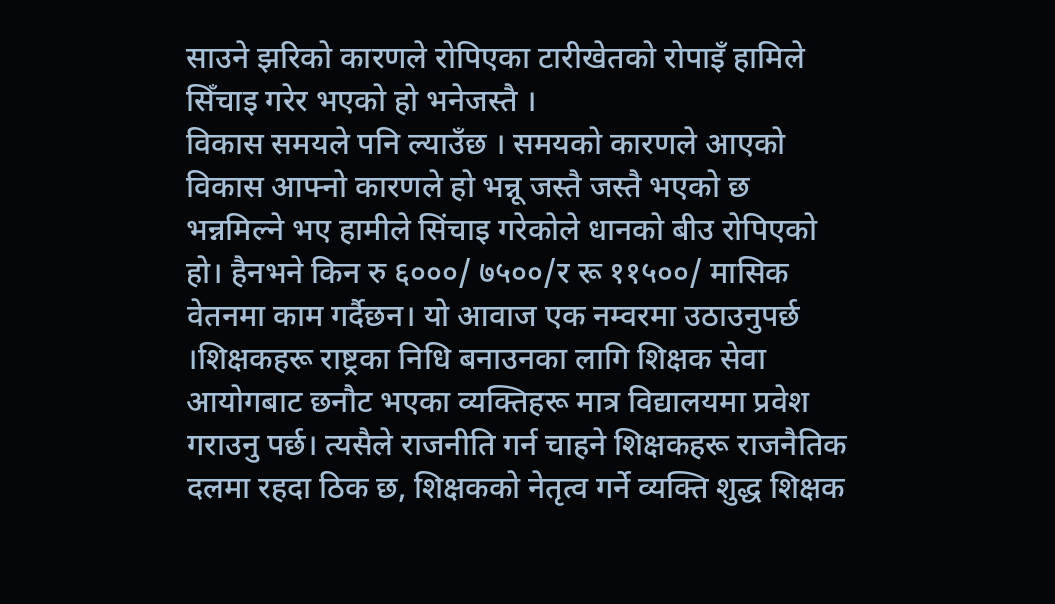साउने झरिको कारणले रोपिएका टारीखेतको रोपाइँ हामिले सिँचाइ गरेर भएको हो भनेजस्तै ।
विकास समयले पनि ल्याउँछ । समयको कारणले आएको विकास आफ्नो कारणले हो भन्नू जस्तै जस्तै भएको छ भन्नमिल्ने भए हामीले सिंचाइ गरेकोले धानको बीउ रोपिएको हो। हैनभने किन रु ६०००/ ७५००/र रू ११५००/ मासिक वेतनमा काम गर्दैछन। यो आवाज एक नम्वरमा उठाउनुपर्छ ।शिक्षकहरू राष्ट्रका निधि बनाउनका लागि शिक्षक सेवा आयोगबाट छनौट भएका व्यक्तिहरू मात्र विद्यालयमा प्रवेश गराउनु पर्छ। त्यसैले राजनीति गर्न चाहने शिक्षकहरू राजनैतिक दलमा रहदा ठिक छ, शिक्षकको नेतृत्व गर्ने व्यक्ति शुद्ध शिक्षक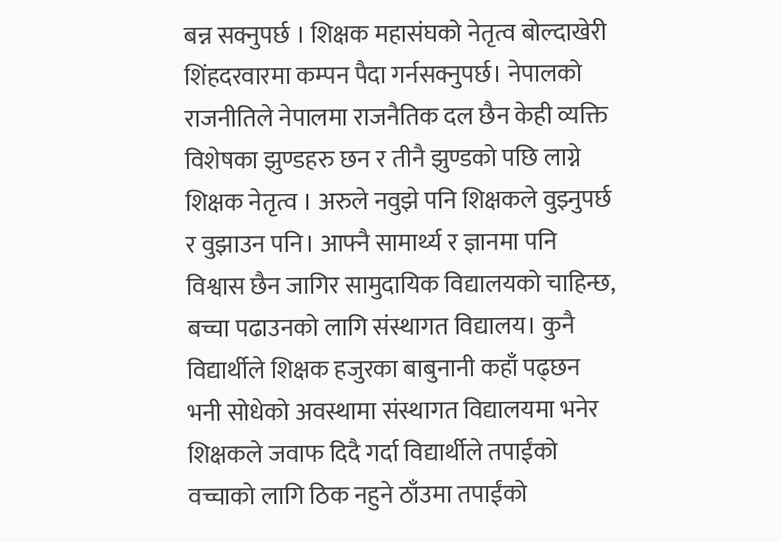बन्न सक्नुपर्छ । शिक्षक महासंघको नेतृत्व बोल्दाखेरी शिंहदरवारमा कम्पन पैदा गर्नसक्नुपर्छ। नेपालको राजनीतिले नेपालमा राजनैतिक दल छैन केही व्यक्ति विशेषका झुण्डहरु छन र तीनै झुण्डको पछि लाग्ने शिक्षक नेतृत्व । अरुले नवुझे पनि शिक्षकले वुझ्नुपर्छ र वुझाउन पनि। आफ्नै सामार्थ्य र ज्ञानमा पनि विश्वास छैन जागिर सामुदायिक विद्यालयको चाहिन्छ, बच्चा पढाउनको लागि संस्थागत विद्यालय। कुनै विद्यार्थीले शिक्षक हजुरका बाबुनानी कहाँ पढ्छन भनी सोधेको अवस्थामा संस्थागत विद्यालयमा भनेर शिक्षकले जवाफ दिदै गर्दा विद्यार्थीले तपाईंको वच्चाको लागि ठिक नहुने ठाँउमा तपाईंको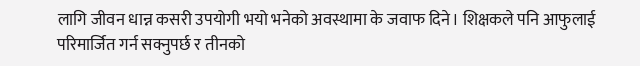लागि जीवन धान्न कसरी उपयोगी भयो भनेको अवस्थामा के जवाफ दिने। शिक्षकले पनि आफुलाई परिमार्जित गर्न सक्नुपर्छ र तीनको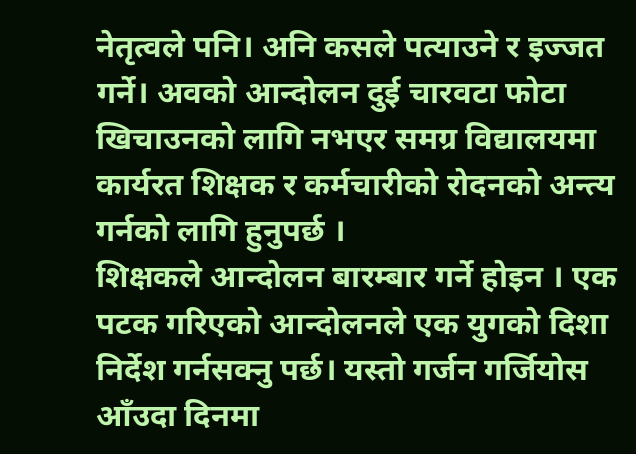नेतृत्वले पनि। अनि कसले पत्याउने र इज्जत गर्ने। अवको आन्दोलन दुई चारवटा फोटा खिचाउनको लागि नभएर समग्र विद्यालयमा कार्यरत शिक्षक र कर्मचारीको रोदनको अन्त्य गर्नको लागि हुनुपर्छ ।
शिक्षकले आन्दोलन बारम्बार गर्ने होइन । एक पटक गरिएको आन्दोलनले एक युगको दिशा निर्देश गर्नसक्नु पर्छ। यस्तो गर्जन गर्जियोस आँउदा दिनमा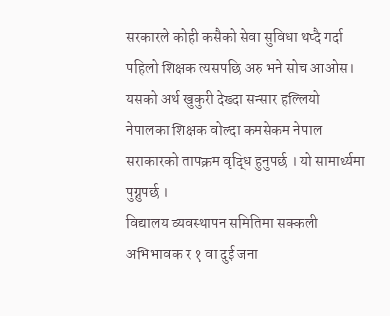सरकारले कोही कसैको सेवा सुविधा थप्दै गर्दा पहिलो शिक्षक त्यसपछि अरु भने सोच आओस। यसको अर्थ खुकुरी देख्दा सन्सार हल्लियो नेपालका शिक्षक वोल्दा कमसेकम नेपाल सराकारको तापक्रम वृद्धि हुनुपर्छ । यो सामार्थ्यमा पुग्नुपर्छ ।
विद्यालय व्यवस्थापन समितिमा सक्कली अभिभावक र १ वा दुई जना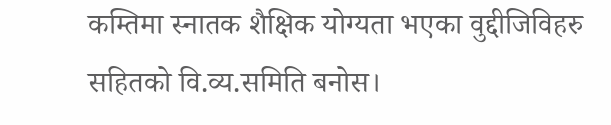कम्तिमा स्नातक शैक्षिक योग्यता भएका वुद्दीजिविहरु सहितको वि.व्य.समिति बनोस।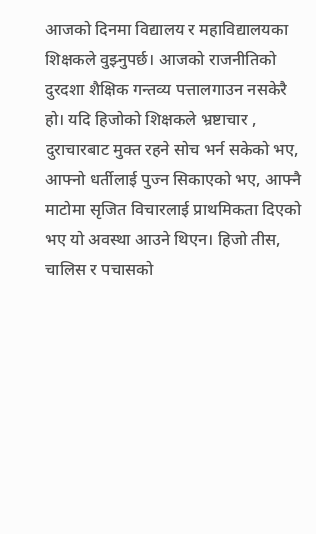आजको दिनमा विद्यालय र महाविद्यालयका शिक्षकले वुझ्नुपर्छ। आजको राजनीतिको दुरदशा शैक्षिक गन्तव्य पत्तालगाउन नसकेरै हो। यदि हिजोको शिक्षकले भ्रष्टाचार , दुराचारबाट मुक्त रहने सोच भर्न सकेको भए, आफ्नो धर्तीलाई पुज्न सिकाएको भए, आफ्नै माटोमा सृजित विचारलाई प्राथमिकता दिएको भए यो अवस्था आउने थिएन। हिजो तीस, चालिस र पचासको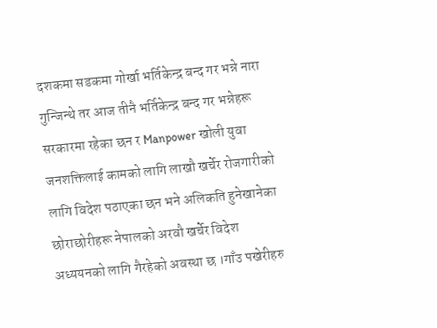दशकमा सडकमा गोर्खा भर्तिकेन्द्र बन्द गर भन्ने नारा गुन्जिन्थे तर आज तीनै भर्तिकेन्द्र बन्द गर भन्नेहरू सरकारमा रहेका छन र Manpower खोली युवा जनशक्तिलाई कामको लागि लाखौ खर्चेर रोजगारीको लागि विदेश पठाएका छन भने अलिकति हुनेखानेका छोराछोरीहरू नेपालको अरवौ खर्चेर विदेश अध्ययनको लागि गैरहेको अवस्था छ ।गाँउ पखेरीहरु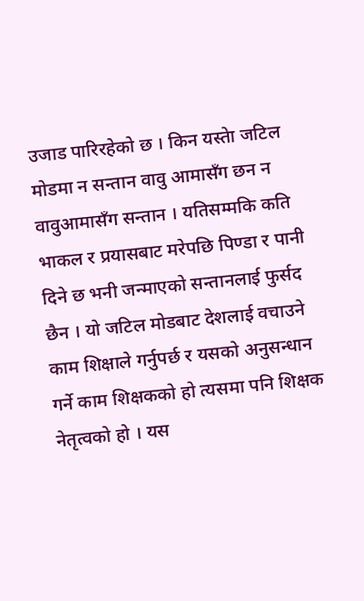उजाड पारिरहेको छ । किन यस्तेा जटिल मोडमा न सन्तान वावु आमासँग छन न वावुआमासँग सन्तान । यतिसम्मकि कति भाकल र प्रयासबाट मरेपछि पिण्डा र पानी दिने छ भनी जन्माएको सन्तानलाई फुर्सद छैन । यो जटिल मोडबाट देशलाई वचाउने काम शिक्षाले गर्नुपर्छ र यसको अनुसन्धान गर्ने काम शिक्षकको हो त्यसमा पनि शिक्षक नेतृत्वको हो । यस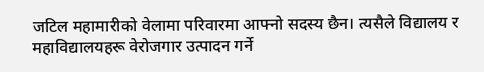जटिल महामारीको वेलामा परिवारमा आफ्नो सदस्य छैन। त्यसैले विद्यालय र महाविद्यालयहरू वेरोजगार उत्पादन गर्ने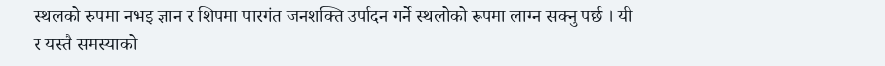स्थलको रुपमा नभइ ज्ञान र शिपमा पारगंत जनशक्ति उर्पादन गर्ने स्थलोको रूपमा लाग्न सक्नु पर्छ । यी र यस्तै समस्याको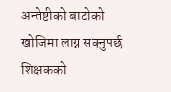अन्तेष्टीको बाटोको खोजिमा लाग्न सक्नुपर्छ शिक्षकको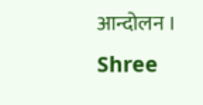आन्दोलन ।
Shree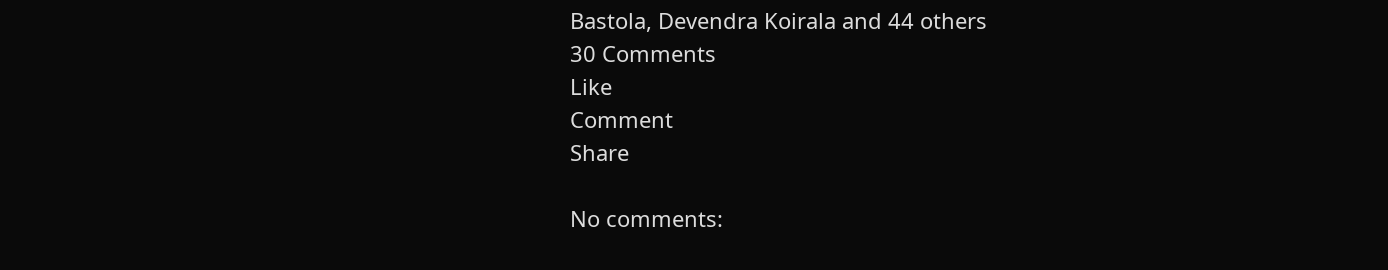Bastola, Devendra Koirala and 44 others
30 Comments
Like
Comment
Share

No comments: